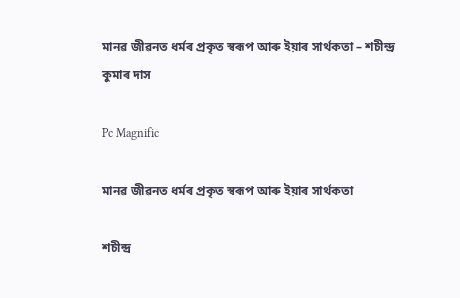মানৱ জীৱনত ধৰ্মৰ প্ৰকৃত স্বৰূপ আৰু ইয়াৰ সাৰ্থকতা – শচীন্দ্ৰ কুমাৰ দাস

Pc Magnific

মানৱ জীৱনত ধৰ্মৰ প্ৰকৃত স্বৰূপ আৰু ইয়াৰ সাৰ্থকতা

শচীন্দ্ৰ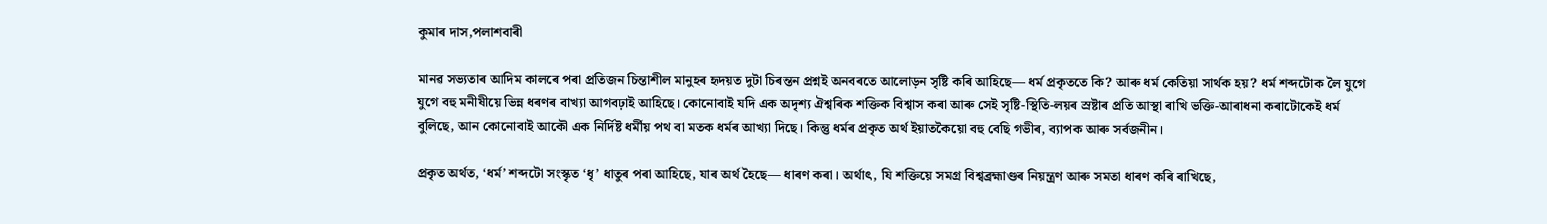কুমাৰ দাস,পলাশবাৰী

মানৱ সভ্যতাৰ আদিম কালৰে পৰা প্ৰতিজন চিন্তাশীল মানুহৰ হৃদয়ত দুটা চিৰন্তন প্ৰশ্নই অনবৰতে আলোড়ন সৃষ্টি কৰি আহিছে— ধৰ্ম প্ৰকৃততে কি? আৰু ধৰ্ম কেতিয়া সাৰ্থক হয়? ধৰ্ম শব্দটোক লৈ যুগে যুগে বহু মনীষীয়ে ভিন্ন ধৰণৰ বাখ্যা আগবঢ়াই আহিছে। কোনোবাই যদি এক অদৃশ্য ঐশ্বৰিক শক্তিক বিশ্বাস কৰা আৰু সেই সৃষ্টি-স্থিতি-লয়ৰ স্ৰষ্টাৰ প্ৰতি আস্থা ৰাখি ভক্তি-আৰাধনা কৰাটোকেই ধৰ্ম বুলিছে, আন কোনোবাই আকৌ এক নিৰ্দিষ্ট ধৰ্মীয় পথ বা মতক ধৰ্মৰ আখ্যা দিছে। কিন্তু ধৰ্মৰ প্ৰকৃত অৰ্থ ইয়াতকৈয়ো বহু বেছি গভীৰ, ব্যাপক আৰু সৰ্বজনীন।

প্ৰকৃত অৰ্থত, ‘ধৰ্ম’ শব্দটো সংস্কৃত ‘ধৃ’ ধাতুৰ পৰা আহিছে, যাৰ অৰ্থ হৈছে— ধাৰণ কৰা। অৰ্থাৎ, যি শক্তিয়ে সমগ্ৰ বিশ্বব্ৰহ্মাণ্ডৰ নিয়ন্ত্ৰণ আৰু সমতা ধাৰণ কৰি ৰাখিছে,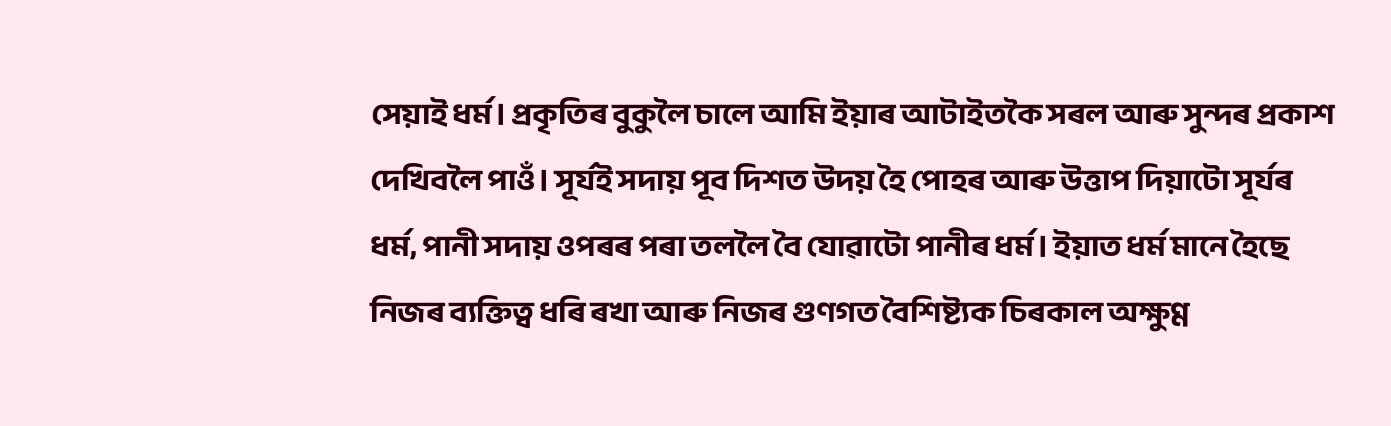সেয়াই ধৰ্ম। প্ৰকৃতিৰ বুকুলৈ চালে আমি ইয়াৰ আটাইতকৈ সৰল আৰু সুন্দৰ প্ৰকাশ দেখিবলৈ পাওঁ। সূৰ্যই সদায় পূব দিশত উদয় হৈ পোহৰ আৰু উত্তাপ দিয়াটো সূৰ্যৰ ধৰ্ম, পানী সদায় ওপৰৰ পৰা তললৈ বৈ যোৱাটো পানীৰ ধৰ্ম। ইয়াত ধৰ্ম মানে হৈছে নিজৰ ব্যক্তিত্ব ধৰি ৰখা আৰু নিজৰ গুণগত বৈশিষ্ট্যক চিৰকাল অক্ষুণ্ণ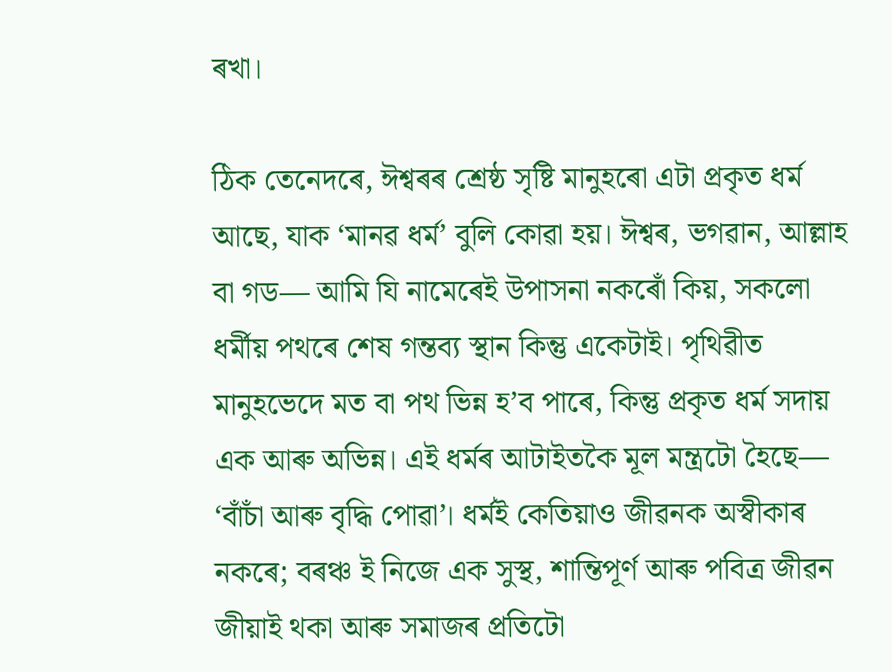ৰখা।

ঠিক তেনেদৰে, ঈশ্বৰৰ শ্ৰেষ্ঠ সৃষ্টি মানুহৰো এটা প্ৰকৃত ধৰ্ম আছে, যাক ‘মানৱ ধৰ্ম’ বুলি কোৱা হয়। ঈশ্বৰ, ভগৱান, আল্লাহ বা গড— আমি যি নামেৰেই উপাসনা নকৰোঁ কিয়, সকলো ধৰ্মীয় পথৰে শেষ গন্তব্য স্থান কিন্তু একেটাই। পৃথিৱীত মানুহভেদে মত বা পথ ভিন্ন হ’ব পাৰে, কিন্তু প্ৰকৃত ধৰ্ম সদায় এক আৰু অভিন্ন। এই ধৰ্মৰ আটাইতকৈ মূল মন্ত্ৰটো হৈছে— ‘বাঁচাঁ আৰু বৃদ্ধি পোৱা’। ধৰ্মই কেতিয়াও জীৱনক অস্বীকাৰ নকৰে; বৰঞ্চ ই নিজে এক সুস্থ, শান্তিপূৰ্ণ আৰু পবিত্ৰ জীৱন জীয়াই থকা আৰু সমাজৰ প্ৰতিটো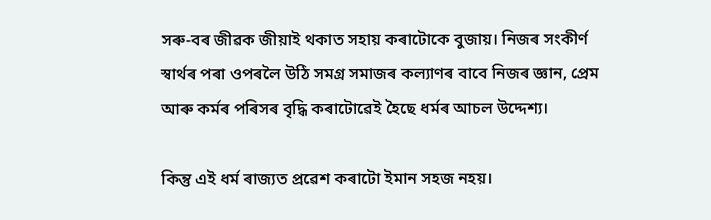সৰু-বৰ জীৱক জীয়াই থকাত সহায় কৰাটোকে বুজায়। নিজৰ সংকীৰ্ণ স্বাৰ্থৰ পৰা ওপৰলৈ উঠি সমগ্ৰ সমাজৰ কল্যাণৰ বাবে নিজৰ জ্ঞান, প্ৰেম আৰু কৰ্মৰ পৰিসৰ বৃদ্ধি কৰাটোৱেই হৈছে ধৰ্মৰ আচল উদ্দেশ্য।

কিন্তু এই ধৰ্ম ৰাজ্যত প্ৰৱেশ কৰাটো ইমান সহজ নহয়।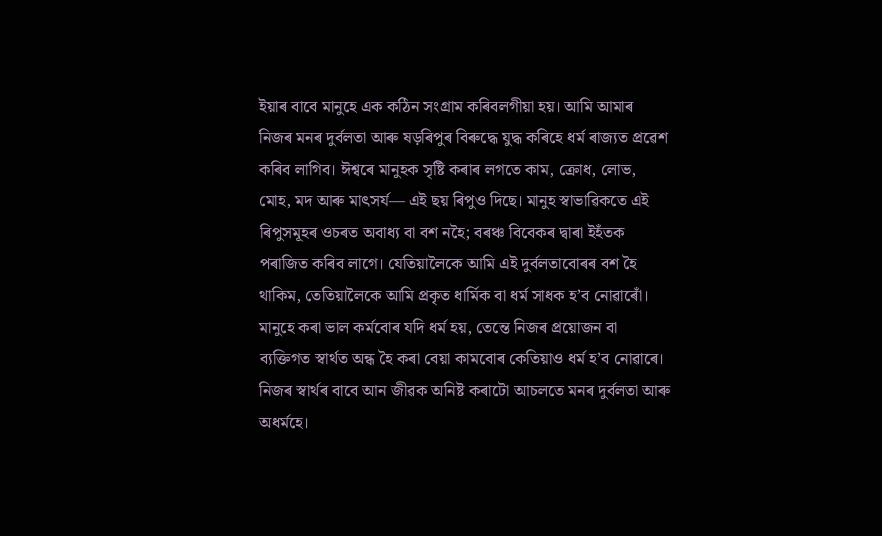ইয়াৰ বাবে মানুহে এক কঠিন সংগ্ৰাম কৰিবলগীয়া হয়। আমি আমাৰ নিজৰ মনৰ দুৰ্বলতা আৰু ষড়ৰিপুৰ বিৰুদ্ধে যুদ্ধ কৰিহে ধৰ্ম ৰাজ্যত প্ৰৱেশ কৰিব লাগিব। ঈশ্বৰে মানুহক সৃষ্টি কৰাৰ লগতে কাম, ক্ৰোধ, লোভ, মোহ, মদ আৰু মাৎসৰ্য— এই ছয় ৰিপুও দিছে। মানুহ স্বাভাৱিকতে এই ৰিপুসমূহৰ ওচৰত অবাধ্য বা বশ নহৈ; বৰঞ্চ বিবেকৰ দ্বাৰা ইহঁতক পৰাজিত কৰিব লাগে। যেতিয়ালৈকে আমি এই দুৰ্বলতাবোৰৰ বশ হৈ থাকিম, তেতিয়ালৈকে আমি প্ৰকৃত ধাৰ্মিক বা ধৰ্ম সাধক হ’ব নোৱাৰোঁ। মানুহে কৰা ভাল কৰ্মবোৰ যদি ধৰ্ম হয়, তেন্তে নিজৰ প্ৰয়োজন বা ব্যক্তিগত স্বাৰ্থত অন্ধ হৈ কৰা বেয়া কামবোৰ কেতিয়াও ধৰ্ম হ’ব নোৱাৰে। নিজৰ স্বাৰ্থৰ বাবে আন জীৱক অনিষ্ট কৰাটো আচলতে মনৰ দুৰ্বলতা আৰু অধৰ্মহে।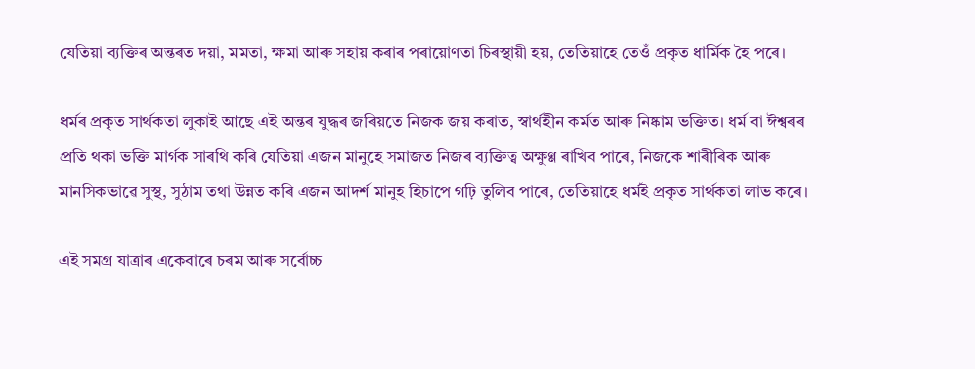যেতিয়া ব্যক্তিৰ অন্তৰত দয়া, মমতা, ক্ষমা আৰু সহায় কৰাৰ পৰায়োণতা চিৰস্থায়ী হয়, তেতিয়াহে তেওঁ প্ৰকৃত ধাৰ্মিক হৈ পৰে।

ধৰ্মৰ প্ৰকৃত সাৰ্থকতা লুকাই আছে এই অন্তৰ যুদ্ধৰ জৰিয়তে নিজক জয় কৰাত, স্বাৰ্থহীন কৰ্মত আৰু নিষ্কাম ভক্তিত। ধৰ্ম বা ঈশ্বৰৰ প্ৰতি থকা ভক্তি মাৰ্গক সাৰথি কৰি যেতিয়া এজন মানুহে সমাজত নিজৰ ব্যক্তিত্ব অক্ষুণ্ণ ৰাখিব পাৰে, নিজকে শাৰীৰিক আৰু মানসিকভাৱে সুস্থ, সুঠাম তথা উন্নত কৰি এজন আদৰ্শ মানুহ হিচাপে গঢ়ি তুলিব পাৰে, তেতিয়াহে ধৰ্মই প্ৰকৃত সাৰ্থকতা লাভ কৰে।

এই সমগ্ৰ যাত্ৰাৰ একেবাৰে চৰম আৰু সৰ্বোচ্চ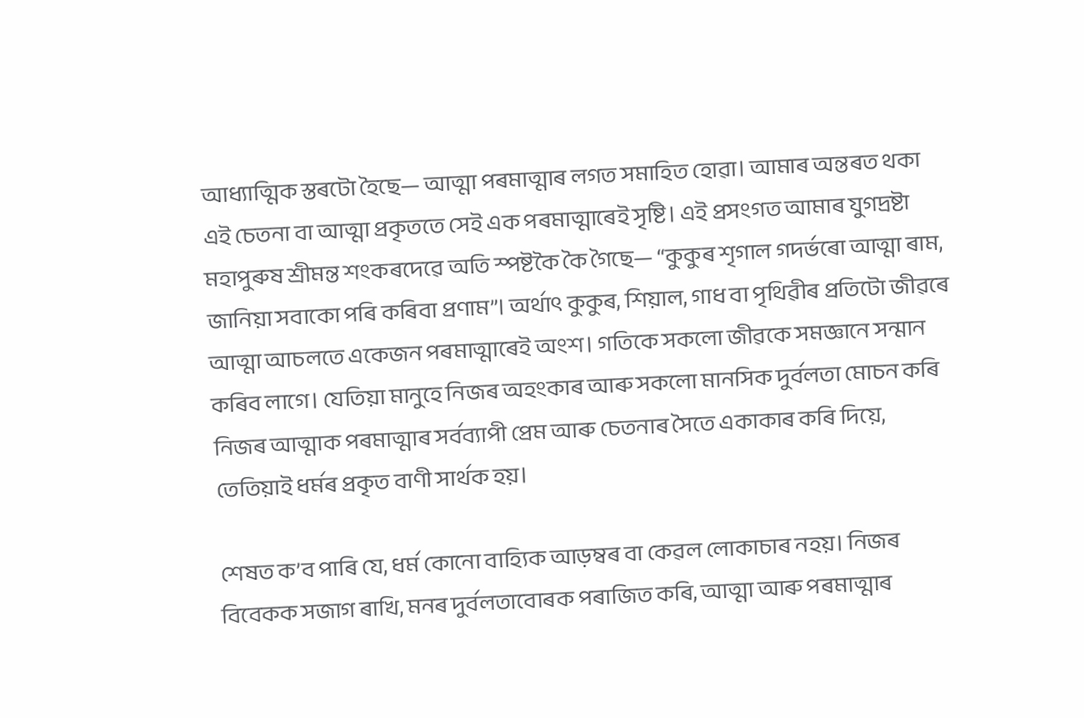আধ্যাত্মিক স্তৰটো হৈছে— আত্মা পৰমাত্মাৰ লগত সমাহিত হোৱা। আমাৰ অন্তৰত থকা এই চেতনা বা আত্মা প্ৰকৃততে সেই এক পৰমাত্মাৰেই সৃষ্টি। এই প্ৰসংগত আমাৰ যুগদ্ৰষ্টা মহাপুৰুষ শ্ৰীমন্ত শংকৰদেৱে অতি স্পষ্টকৈ কৈ গৈছে— “কুকুৰ শৃগাল গদৰ্ভৰো আত্মা ৰাম, জানিয়া সবাকো পৰি কৰিবা প্ৰণাম”। অৰ্থাৎ কুকুৰ, শিয়াল, গাধ বা পৃথিৱীৰ প্ৰতিটো জীৱৰে আত্মা আচলতে একেজন পৰমাত্মাৰেই অংশ। গতিকে সকলো জীৱকে সমজ্ঞানে সন্মান কৰিব লাগে। যেতিয়া মানুহে নিজৰ অহংকাৰ আৰু সকলো মানসিক দুৰ্বলতা মোচন কৰি নিজৰ আত্মাক পৰমাত্মাৰ সৰ্বব্যাপী প্ৰেম আৰু চেতনাৰ সৈতে একাকাৰ কৰি দিয়ে, তেতিয়াই ধৰ্মৰ প্ৰকৃত বাণী সাৰ্থক হয়।

শেষত ক’ব পাৰি যে, ধৰ্ম কোনো বাহ্যিক আড়ম্বৰ বা কেৱল লোকাচাৰ নহয়। নিজৰ বিবেকক সজাগ ৰাখি, মনৰ দুৰ্বলতাবোৰক পৰাজিত কৰি, আত্মা আৰু পৰমাত্মাৰ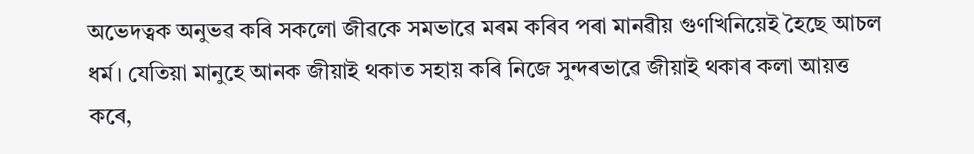অভেদত্বক অনুভৱ কৰি সকলো জীৱকে সমভাৱে মৰম কৰিব পৰা মানৱীয় গুণখিনিয়েই হৈছে আচল ধৰ্ম। যেতিয়া মানুহে আনক জীয়াই থকাত সহায় কৰি নিজে সুন্দৰভাৱে জীয়াই থকাৰ কলা আয়ত্ত কৰে,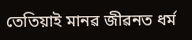তেতিয়াই মানৱ জীৱনত ধৰ্ম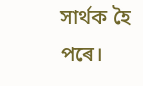সাৰ্থক হৈ পৰে।